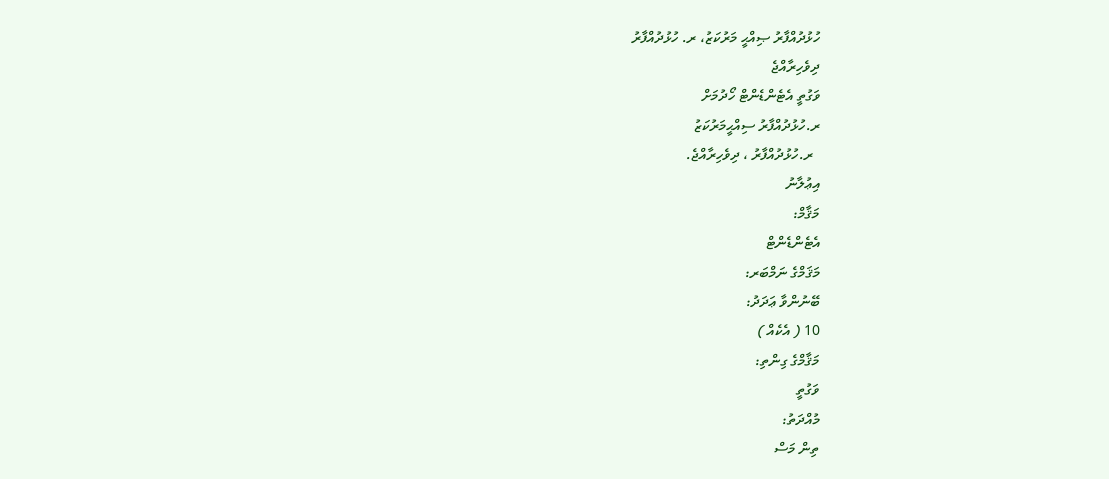ހުޅުދުއްފާރު ޞިއްޙީ މަރުކަޒު، ރ. ހުޅުދުއްފާރު
ދިވެހިރާއްޖެ
ވަގުތީ އެޓެންޑެންޓް ހޯދުމަށް
ރ.ހުޅުދުއްފާރު ސިއްޙީމަރުކަޒު
  ރ.ހުޅުދުއްފާރު ، ދިވެހިރާއްޖެ.
އިޢުލާނު
މަޤާމް:
އެޓެންޑެންޓް
މަޤަމްގެ ނަމްބަރ:
ބޭނުންވާ ޢަދަދު:
10 ( އެކެއް )
މަޤާމްގެ ގިންތި:
ވަގުތީ
މުއްދަތު:
ތިން މަސް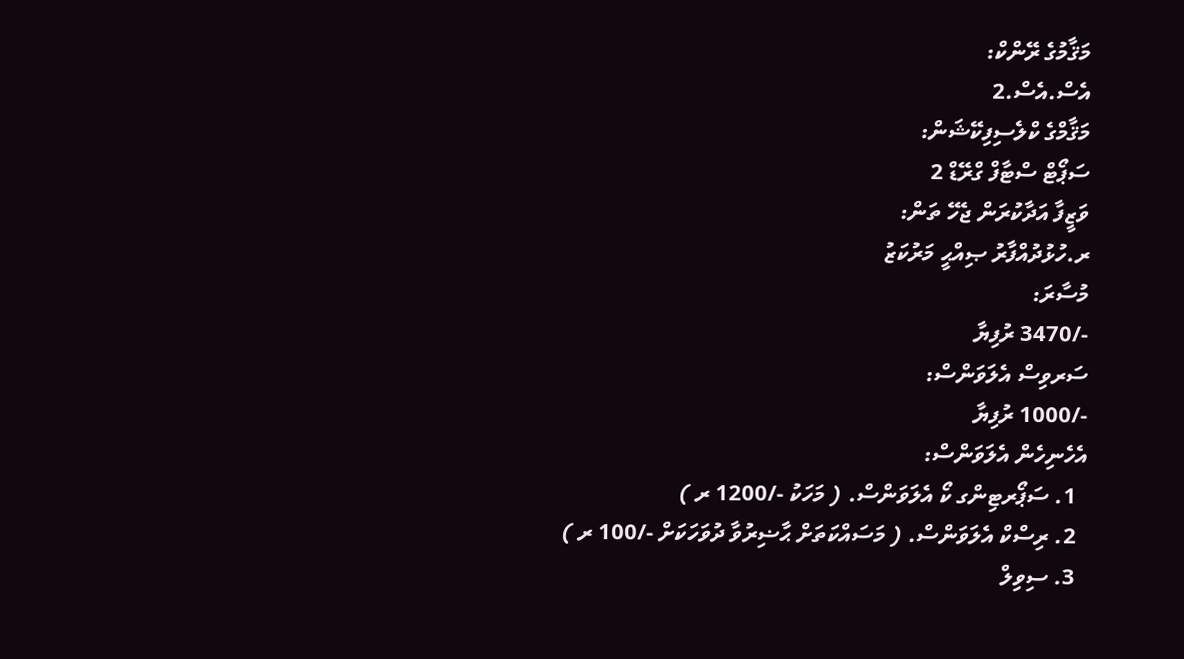މަޤާމުގެ ރޭންކް:
އެސް.އެސް.2
މަޤާމްގެ ކްލެސިފިކޭޝަން:
ސަޕޯޓް ސްޓާފް ގްރޭޑް 2
ވަޒީފާ އަދާކުރަން ޖެހޭ ތަން:
ރ.ހުޅުދުއްފާރު ޞިއްޙީ މަރުކަޒު
މުސާރަ:
-/3470 ރުފިޔާ
ސަރވިސް އެލަވަންސް:
-/1000 ރުފިޔާ
އެހެނިހެން އެލަވަންސް:
  1. ސަޕޯރޓިންގ ކޯ އެލަވަންސް. ( މަހަކު -/1200 ރ )
  2. ރިސްކް އެލަވަންސް. ( މަސައްކަތަށް ޙާޟިރުވާ ދުވަހަކަށް -/100 ރ )
  3. ސިވިލް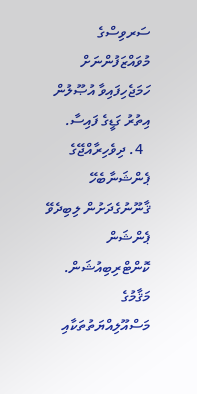ސަރވިސްގެ މުވައްޒަފުންނަށް ހަމަޖެހިފައިވާ އުޞޫލުން އިތުރު ގަޑީގެ ފައިސާ.
  4. ދިވެހިރާއްޖޭގެ ޕެންޝަނާބެހޭ ޤާނޫނުގެދަށުން ލިބިދެވޭ ޕެންޝަން ކޮންޓްރިބިއުޝަން.
މަޤާމުގެ މަސްއޫލިއްޔަތުތަކާއި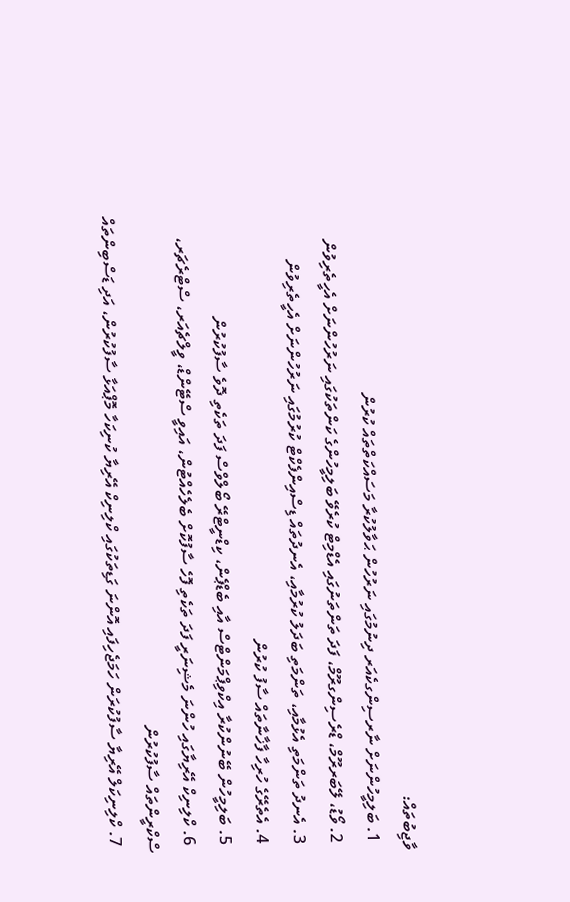ވާޖިބުތައް:
  1. ބަލިމީހުންނަށް ނާރސިންގކެއަރ ދިނުމުގައި ނަރުހުން ޙަވާލުކުރާ މަސައްކަތްތައް ކުރުން
  2. ވޯޑު، ލޭބަރރޫމް، ޑްރެސިންގރޫމް، ފަދަ ތަންތަނުގައި އެޑްމިޓް ކުރެވޭ ބަލިމީހުންގެ ކަންތަކުގައި ނަރުހުންނަށް އެހީތެރިވުން
  3. އެނދު ތަންމަތި އެޅުމާއި، ތަންމަތި ބަދަލު ކުރުމާއި، އެނދުތައް ޑިސްއިންފެކްޓް ކުރުމުގައި ނަރުހުންނަށް އެހީތެރިވުން
  4. އެތެރޭގެ ހުރިހާ ފާޚާނާތައް ސާފު ކުރުން
  5. ބަލިމީހުން ބޭނުންކުރާ އިކްވިޕްމަންޓްސް އާއި ބެޑްޕެން، ކިޑްނީޓްރޭ ބޯލްވްސް ފަދަ ތަކެތި ދޮވެ ސާފުކުރުން
  6. ކްލިނިކް އޭރިޔާގައި ހުންނަ މެޝިނަރީ ފަދަ ތަކެތި ފޮހެ ސާފުކޮށް ބެލެހެއްޓުން، އައިވީ ސްޓޭންޑް، ވީލްޗެއަރ، ސްޓްރެޗަރ، ސްކްރީންތައް ސާފުކުރުން
  7. ކްލިނިކަލް އޭރިޔާ ސާފުކުރަން ހަމަޖެހިފައި އޮންނަ ގަޑިތަކުގައި ކްލިނިކް އޭރިޔާ ކުނިކަހާ މޮޕްއަޅާ ސާފުކުރުން، އަދި ޑަސްބިންތައް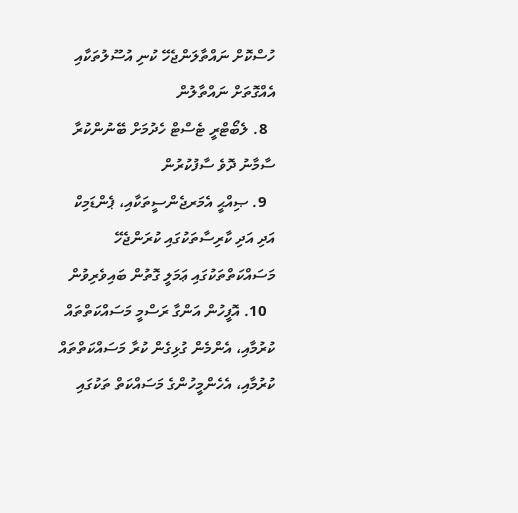ހުސްކޮށް ނައްތާލަންޖެހޭ ކުނި އުސޫލުތަކާއި އެއްގޮތަށް ނައްތާލުން
  8. ލެބޯޓްރީ ޓެސްޓް ހެދުމަށް ބޭނުންކުރާ ސާމާނު ދޮވެ ސާފުކުރުން
  9. ޞިއްޙީ އެމަރޖެންސީތަކާއި، ޕެންޑަމިކް އަދި އަދި ކާރިސާތަކުގައި ކުރަންޖެހޭ މަސައްކަތްތަކުގައި ޢަމަލީ ގޮތުން ބައިވެރިވުން
  10. އޮފީހުން އަންގާ ރަސްމީ މަސައްކަތްތައް ކުރުމާއި، އެންމެން ގުޅިގެން ކުރާ މަސައްކަތްތައް ކުރުމާއި، އެހެންމީހުންގެ މަސައްކަތް ތަކުގައި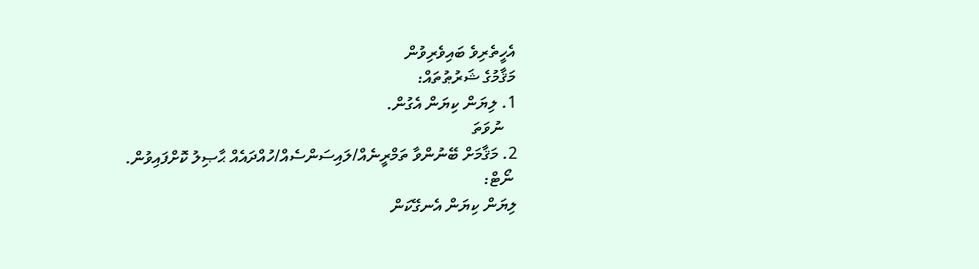އެހީތެރިވެ ބައިވެރިވުން
މަޤާމުގެ ޝަރުޠުތައް:
1. ލިޔަން ކިޔަން އެގުން.
   ނުވަތަ
2. މަޤާމަށް ބޭނުންވާ ތަމްރީނެއް/ލައިސަންސެއް/ހުއްދައެއް ޙާޞިލު ކޮށްފައިވުން.
 ނޯޓް:
ލިޔަން ކިޔަން އެނގޭކަން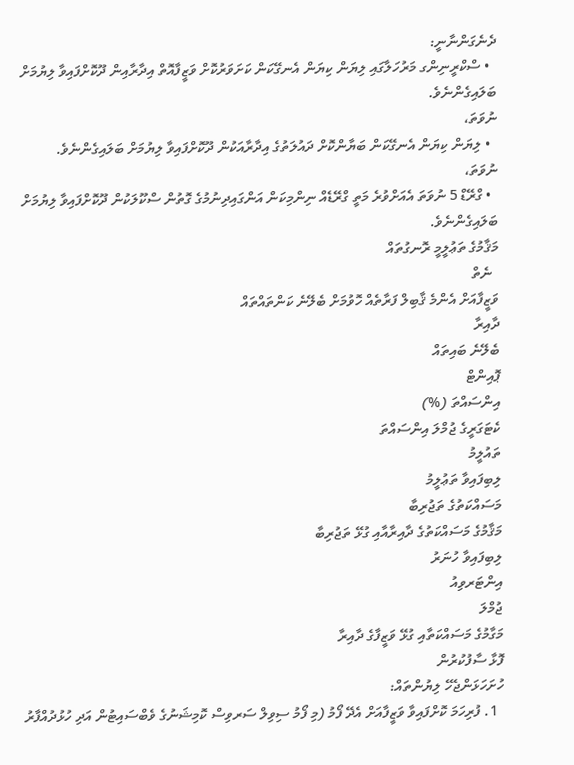ދެނެގަންނާނީ:
  • ސްކްރީނިންގ މަރުހަލާގައި ލިޔަން ކިޔަން އެނގޭކަން ކަށަވަރުކޮށް ވަޒީފާއޮތް އިދާރާއިން ދޫކޮށްފައިވާ ލިޔުމަށް ބަލައިގެންނެވެ.
ނުވަތަ،
  • ލިޔަން ކިޔަން އެނގޭކަން ބަޔާންކޮށް ދައުލަތުގެ އިދާރާއަކުން ދޫކޮށްފައިވާ ލިޔުމަށް ބަލައިގެންނެވެ.
ނުވަތަ،
  • ގްރޭޑް 5 ނުވަތަ އެއަށްވުރެ މަތީ ގްރޭޑެއް ނިންމިކަން އަންގައިދިނުމުގެ ގޮތުން ސްކޫލަކުން ދޫކޮށްފައިވާ ލިޔުމަށް ބަލައިގެންނެވެ.
މަޤާމުގެ ތަޢުލީމީ ރޮނގުތައް
  ނެތް
ވަޒީފާއަށް އެންމެ ޤާބިލް ފަރާތެއް ހޮވުމަށް ބެލޭނެ ކަންތައްތައް
ދާއިރާ
ބެލޭނެ ބައިތައް
ޕޮއިންޓް
އިންސައްތަ (%)
ކެޓަގަރީގެ ޖުމްލަ އިންސައްތަ
ތައުލީމު
ލިބިފައިވާ ތަޢުލީމު
މަސައްކަތުގެ ތަޖުރިބާ
މަޤާމުގެ މަސައްކަތުގެ ދާއިރާއާއި ގުޅޭ ތަޖުރިބާ
ލިބިފައިވާ ހުނަރު
އިންޓަރވިއު
ޖުމްލަ
މަގާމުގެ މަސައްކަތާއި ގުޅޭ ވަޒީފާގެ ދާއިރާ
ފޮޅާ ސާފުކުރުން
ހުށަހަޅަންޖެހޭ ލިޔުންތައް:
  1. ފުރިހަމަ ކޮށްފައިވާ ވަޒީފާއަށް އެދޭ ފޯމު (މި ފޯމު ސިވިލް ސަރވިސް ކޮމިޝަނުގެ ވެބްސައިޓުން އަދި ހުޅުދުއްފާރު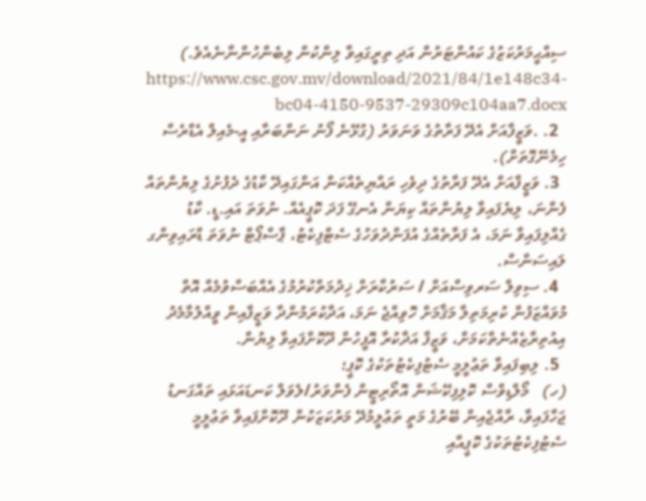ސިއްޙީމަރުކަޒުގެ ކައުންޓަރުން އަދި ތިރީގައިވާ ލިންކުން ލިބެންހުންނާނެއެވެ.)  https://www.csc.gov.mv/download/2021/84/1e148c34-bc04-4150-9537-29309c104aa7.docx
  2. .ވަޒީފާއަށް އެދޭ ފަރާތުގެ ވަނަވަރު (ގުޅޭނެ ފޯނު ނަންބަރާއި އީ-މެއިލް އެޑްރެސް ހިމެނޭގޮތަށް).
  3. ވަޒީފާއަށް އެދޭ ފަރާތުގެ ދިވެހި ރައްޔިތެއްކަން އަންގައިދޭ ކާޑުގެ ދެފުށުގެ ލިޔުންތައް ފެންނަ، ލިޔެފައިވާ ލިޔުންތައް ކިޔަން އެނގޭ ފަދަ ކޮޕީއެއް. ނުވަތަ އައި.ޑީ. ކާޑު ގެއްލިފައިވާ ނަމަ، އެ ފަރާތެއްގެ އުފަންދުވަހުގެ ސެޓްފިކެޓު، ޕާސްޕޯޓް ނުވަތަ ޑްރައިވިންގ ލައިސަންސް.
  4. ސިވިލް ސަރވިސްއަށް / ސަރުކާރަށް ޚިދުމަތްކުރުމުގެ އެއްބަސްވުމެއް އޮތް މުވައްޒަފުން ކުރިމަތިލާ މަޤާމަށް ހޮވިއްޖެ ނަމަ، އަދާކުރަމުންދާ ވަޒީފާއިން ވީއްލުމާމެދު އިއުތިރާޒެއްނެތްކަމަށް، ވަޒީފާ އަދާކުރާ އޮފީހުން ދޫކޮށްފައިވާ ލިޔުން.
  5. ލިބިފައިވާ ތަޢުލީމީ ސެޓުފިކެޓުތަކުގެ ކޮޕީ؛
(ހ)   މޯލްޑިވްސް ކޮލިފިކޭޝަން އޮތޯރިޓީން ފެންވަރު/ލެވަލް ކަނޑައަޅައި ތައްގަނޑު ޖަހާފައިވާ، ރާއްޖެއިން ބޭރުގެ މަތީ ތަޢުލީމުދޭ މަރުކަޒަކުން ދޫކޮށްފައިވާ ތަޢުލީމީ ސެޓުފިކެޓުތަކުގެ ކޮޕީއާއި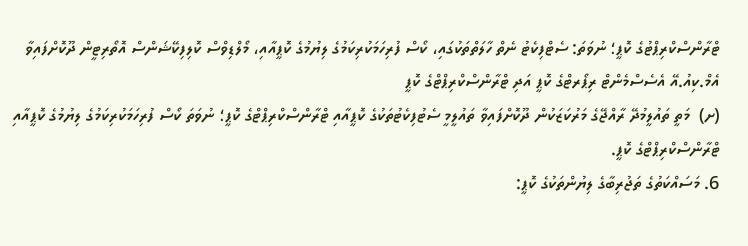ޓްރާންސްކްރިޕްޓުގެ ކޮޕީ؛ ނުވަތަ: ސެޓްފިކެޓު ނެތް ހާލަތްތަކުގައި، ކޯސް ފުރިހަމަކުރިކަމުގެ ލިޔުމުގެ ކޮޕީއާއި، މޯލްޑިވްސް ކޮލިފިކޭޝަންސް އޮތޯރިޓީން ދޫކޮށްފައިވާ އެމް.ކިއު.އޭ އެސެސްމެންޓް ރިޕޯރޓްގެ ކޮޕީ އަދި ޓްރާންސްކްރިޕްޓްގެ ކޮޕީ
(ށ)  މަތީ ތައުލީމުދޭ ރާއްޖޭގެ މަރުކަޒަކުން ދޫކޮށްފައިވާ ތައުލީމީ ސެޓުފިކެޓުތަކުގެ ކޮޕީއާއި ޓްރާންސްކްރިޕްޓްގެ ކޮޕީ؛ ނުވަތަ ކޯސް ފުރިހަމަކުރިކަމުގެ ލިޔުމުގެ ކޮޕީއާއި ޓްރާންސްކްރިޕްޓްގެ ކޮޕީ.
6. މަސައްކަތުގެ ތަޖުރިބާގެ ލިޔުންތަކުގެ ކޮޕީ: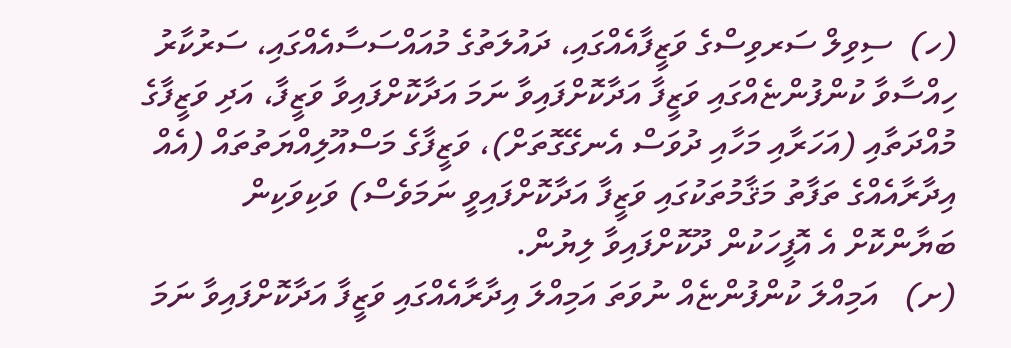(ހ)  ސިވިލް ސަރވިސްގެ ވަޒީފާއެއްގައި، ދައުލަތުގެ މުއައްސަސާއެއްގައި، ސަރުކާރު ހިއްސާވާ ކުންފުންޏެއްގައި ވަޒީފާ އަދާކޮށްފައިވާ ނަމަ އަދާކޮށްފައިވާ ވަޒީފާ، އަދި ވަޒީފާގެ މުއްދަތާއި (އަހަރާއި މަހާއި ދުވަސް އެނގޭގޮތަށް)، ވަޒީފާގެ މަސްއޫލިއްޔަތުތައް (އެއް އިދާރާއެއްގެ ތަފާތު މަޤާމުތަކުގައި ވަޒީފާ އަދާކޮށްފައިވީ ނަމަވެސް) ވަކިވަކިން ބަޔާންކޮށް އެ އޮފީހަކުން ދޫކޮށްފައިވާ ލިޔުން.
(ށ)   އަމިއްލަ ކުންފުންޏެއް ނުވަތަ އަމިއްލަ އިދާރާއެއްގައި ވަޒީފާ އަދާކޮށްފައިވާ ނަމަ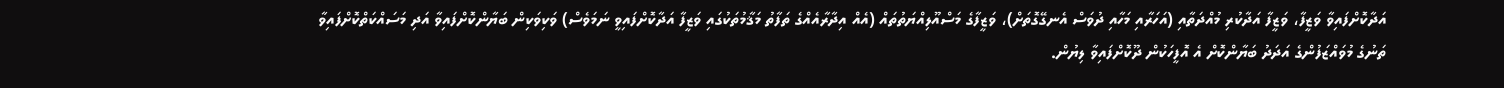އަދާކޮށްފައިވާ ވަޒީފާ، ވަޒީފާ އަދާކުރި މުއްދަތާއި (އަހަރާއި މަހާއި ދުވަސް އެނގޭގޮތަށް)، ވަޒީފާގެ މަސްއޫލިއްޔަތުތައް (އެއް އިދާރާއެއްގެ ތަފާތު މަޤާމުތަކުގައި ވަޒީފާ އަދާކޮށްފައިވީ ނަމަވެސް) ވަކިވަކިން ބަޔާންކޮށްފައިވާ އަދި މަސައްކަތްކޮށްފައިވާ ތަނުގެ މުވައްޒަފުންގެ އަދަދު ބަޔާންކޮށް އެ އޮފީހަކުން ދޫކޮށްފައިވާ ލިޔުން.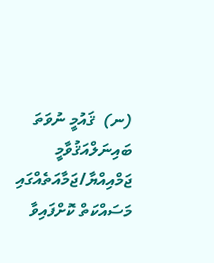(ނ)  ޤައުމީ ނުވަތަ ބައިނަލްއަޤުވާމީ ޖަމްއިއްޔާ/ޖަމާއަތެއްގައި މަސައްކަތް ކޮށްފައިވާ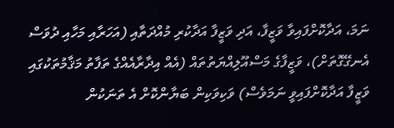ނަމަ، އަދާކޮށްފައިވާ ވަޒީފާ، އަދި ވަޒީފާ އަދާކުރި މުއްދަތާއި (އަހަރާއި މަހާއި ދުވަސް އެނގޭގޮތަށް)، ވަޒީފާގެ މަސްއޫލިއްޔަތުތައް (އެއް އިދާރާއެއްގެ ތަފާތު މަޤާމުތަކުގައި ވަޒީފާ އަދާކޮށްފައިވީ ނަމަވެސް) ވަކިވަކިން ބަޔާންކޮށް އެ ތަނަކުން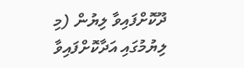ދޫކޮށްފައިވާ ލިޔުން (މި ލިޔުމުގައި އަދާކޮށްފައިވާ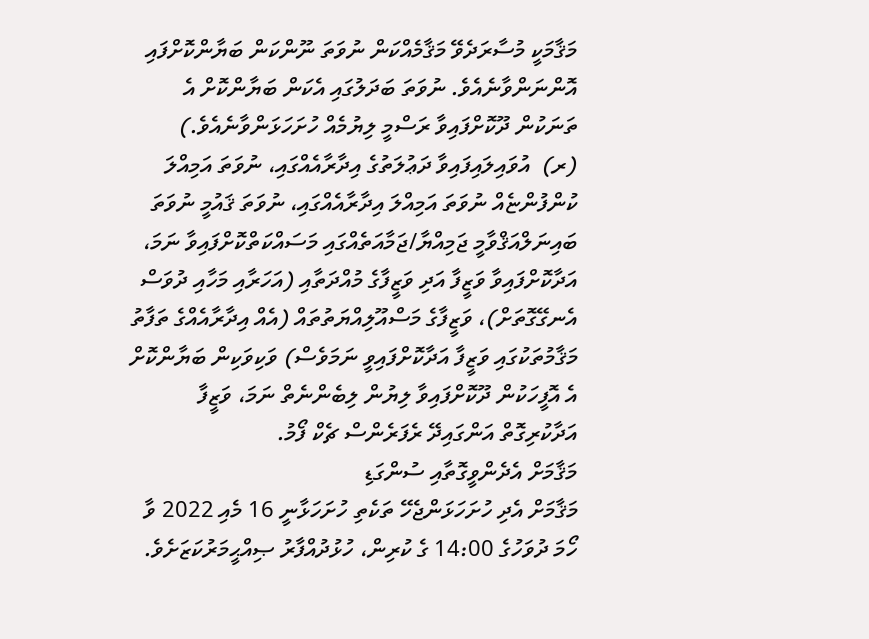މަޤާމަކީ މުސާރަދެވޭ މަޤާމެއްކަން ނުވަތަ ނޫންކަން ބަޔާންކޮށްފައި އޮންނަންވާނެއެވެ. ނުވަތަ ބަދަލުގައި އެކަން ބަޔާންކޮށް އެ ތަނަކުން ދޫކޮށްފައިވާ ރަސްމީ ލިޔުމެއް ހުށަހަޅަންވާނެއެވެ.)
(ރ)  އުވައިލައިފައިވާ ދަޢުލަތުގެ އިދާރާއެއްގައި، ނުވަތަ އަމިއްލަ ކުންފުންޏެއް ނުވަތަ އަމިއްލަ އިދާރާއެއްގައި، ނުވަތަ ޤައުމީ ނުވަތަ ބައިނަލްއަޤްވާމީ ޖަމިއްޔާ/ޖަމާއަތެއްގައި މަސައްކަތްކޮށްފައިވާ ނަމަ،  އަދާކޮށްފައިވާ ވަޒީފާ އަދި ވަޒީފާގެ މުއްދަތާއި (އަހަރާއި މަހާއި ދުވަސް އެނގޭގޮތަށް)، ވަޒީފާގެ މަސްއޫލިއްޔަތުތައް (އެއް އިދާރާއެއްގެ ތަފާތު މަޤާމުތަކުގައި ވަޒީފާ އަދާކޮށްފައިވީ ނަމަވެސް) ވަކިވަކިން ބަޔާންކޮށް އެ އޮފީހަކުން ދޫކޮށްފައިވާ ލިޔުން ލިބެންނެތް ނަމަ، ވަޒީފާ އަދާކުރިގޮތް އަންގައިދޭ ރެފަރެންސް ޗެކް ފޯމު.
މަޤާމަށް އެދެންވީގޮތާއި ސުންގަޑި
މަޤާމަށް އެދި ހުށަހަޅަންޖެހޭ ތަކެތި ހުށަހަޅާނީ 16 މެއި 2022 ވާ ހޯމަ ދުވަހުގެ 14:00 ގެ ކުރިން، ހުޅުދުއްފާރު ޞިއްޙީމަރުކަޒަށެވެ.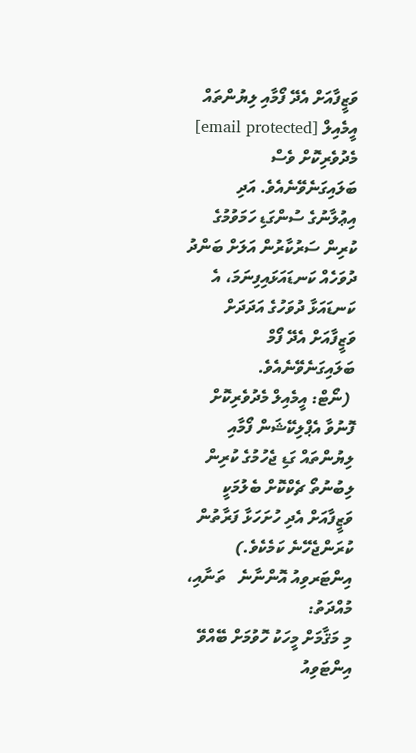ވަޒީފާއަށް އެދޭ ފޯމާއި ލިޔުންތައް އީމެއިލް [email protected]  މެދުވެރިކޮށް ވެސް ބަލައިގަނެވޭނެއެވެ. އަދި އިޢުލާނުގެ ސުންގަޑި ހަމަވުމުގެ ކުރިން ސަރުކާރުން އަލަށް ބަންދު ދުވަހެއް ކަނޑައަޅައިފިނަމަ، އެ ކަނޑައަޅާ ދުވަހުގެ އަދަދަށް ވަޒީފާއަށް އެދޭ ފޯމް ބަލައިގަނެވޭނެއެވެ.
 (ނޯޓް: އީމެއިލް މެދުވެރިކޮށް ފޮނުވާ އެޕްލިކޭޝަން ފޯމާއި ލިޔުންތައް ގަޑި ޖެހުމުގެ ކުރިން ލިބުނުތޯ ޗެކްކޮށް ބެލުމަކީ ވަޒީފާއަށް އެދި ހުށަހަޅާ ފަރާތުން ކުރަންޖެހޭނެ ކަމެކެވެ.)
އިންޓަރވިއު އޮންނާނެ   ތަނާއި، މުއްދަތު:
މި މަޤާމަށް މީހަކު ހޮވުމަށް ބޭއްވޭ އިންޓަވިއު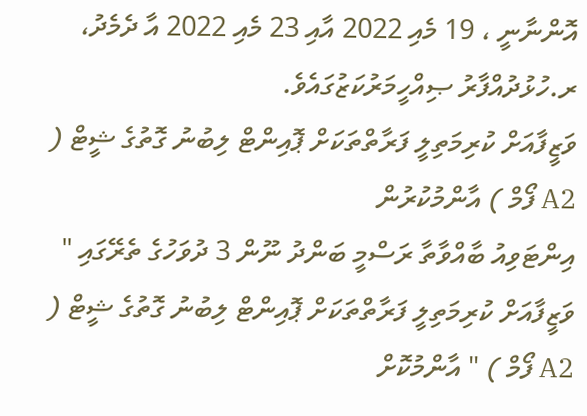އޮންނާނީ ، 19 މެއި 2022 އާއި 23 މެއި 2022 އާ ދެމެދު، ރ.ހުޅުދުއްފާރު ޞިއްހީމަރުކަޒުގައެވެ.
ވަޒީފާއަށް ކުރިމަތިލީ ފަރާތްތަކަށް ޕޮއިންޓް ލިބުނު ގޮތުގެ ޝީޓް ( A2 ފޯމް ) އާންމުކުރުން
އިންޓަވިއު ބާއްވާތާ ރަސްމީ ބަންދު ނޫން 3 ދުވަހުގެ ތެރޭގައި " ވަޒީފާއަށް ކުރިމަތިލީ ފަރާތްތަކަށް ޕޮއިންޓް ލިބުނު ގޮތުގެ ޝީޓް ( A2 ފޯމް ) " އާންމުކޮށް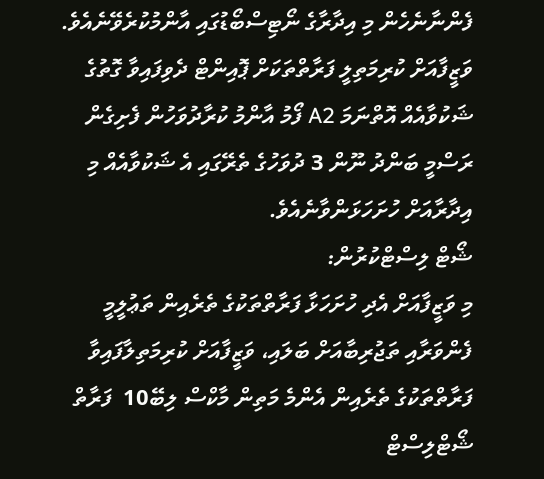ފެންނާނެހެން މި އިދާރާގެ ނޯޓިސްބޯޑުގައި އާންމުކުރެވޭނެއެވެ. ވަޒީފާއަށް ކުރިމަތިލީ ފަރާތްތަކަށް ޕޮއިންޓް ދެވިފައިވާ ގޮތުގެ ޝަކުވާއެއް އޮތްނަމަ A2 ފޯމު އާންމު ކުރާދުވަހުން ފެށިގެން ރަސްމީ ބަންދު ނޫން 3 ދުވަހުގެ ތެރޭގައި އެ ޝަކުވާއެއް މި އިދާރާއަށް ހުށަހަޅަންވާނެއެވެ.
ޝޯޓް ލިސްޓްކުރުން:
މި ވަޒީފާއަށް އެދި ހުށަހަޅާ ފަރާތްތަކުގެ ތެރެއިން ތަޢުލީމީ ފެންވަރާއި ތަޖުރިބާއަށް ބަލައި، ވަޒީފާއަށް ކުރިމަތިލާފައިވާ ފަރާތްތަކުގެ ތެރެއިން އެންމެ މަތިން މާކްސް ލިބޭ10  ފަރާތް ޝޯޓްލިސްޓް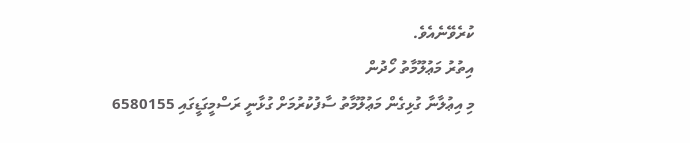ކުރެވޭނެއެވެ.
އިތުރު މަޢުލޫމާތު ހޯދުން
މި އިޢުލާނާ ގުޅިގެން މަޢުލޫމާތު ސާފުކުރުމަށް ގުޅާނީ ރަސްމީގަޑީގައި 6580155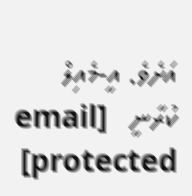އަށެވެ. އީ-މެއިލް ކުރާނީ   [email protected]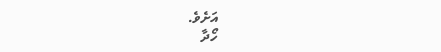އަށެވެ.
ހޯދާ